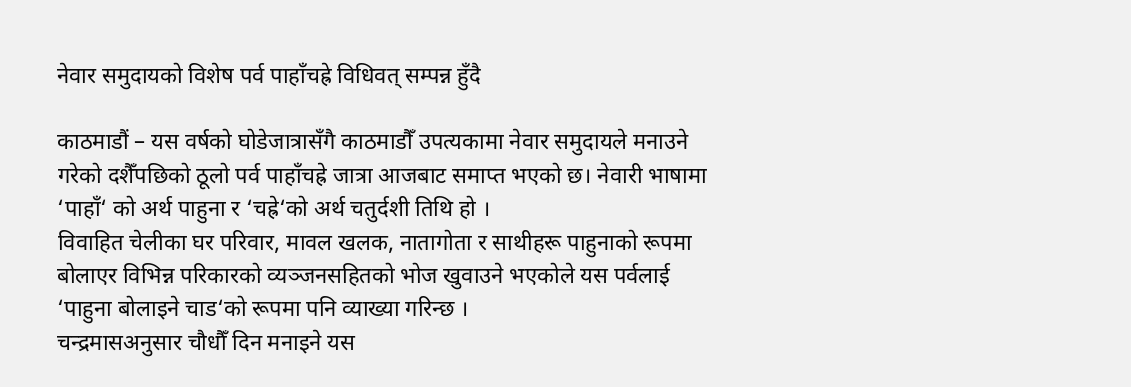नेवार समुदायको विशेष पर्व पाहाँचह्रे विधिवत् सम्पन्न हुँदै

काठमाडौं – यस वर्षको घोडेजात्रासँगै काठमाडौँ उपत्यकामा नेवार समुदायले मनाउने गरेको दशैँपछिको ठूलो पर्व पाहाँचह्रे जात्रा आजबाट समाप्त भएको छ। नेवारी भाषामा ‘पाहाँ‘ को अर्थ पाहुना र ‘चह्रे‘को अर्थ चतुर्दशी तिथि हो ।
विवाहित चेलीका घर परिवार, मावल खलक, नातागोता र साथीहरू पाहुनाको रूपमा बोलाएर विभिन्न परिकारको व्यञ्जनसहितको भोज खुवाउने भएकोले यस पर्वलाई ‘पाहुना बोलाइने चाड‘को रूपमा पनि व्याख्या गरिन्छ ।
चन्द्रमासअनुसार चौधौँ दिन मनाइने यस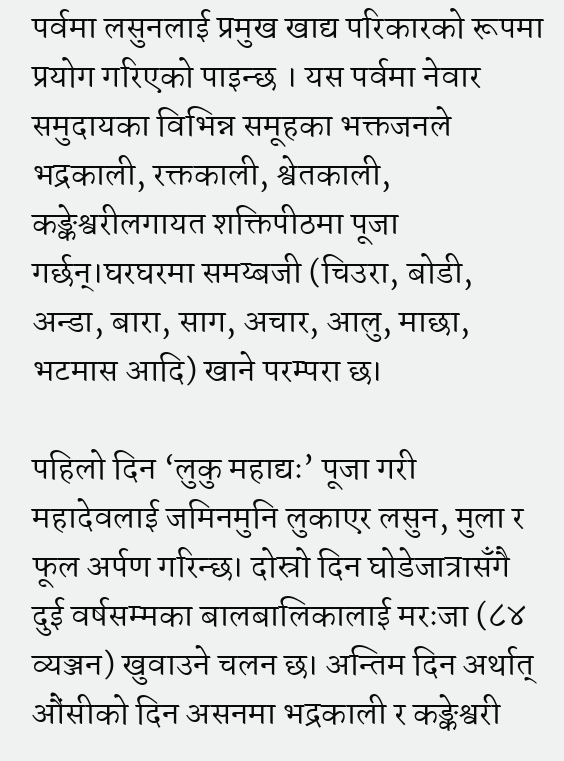पर्वमा लसुनलाई प्रमुख खाद्य परिकारको रूपमा प्रयोग गरिएको पाइन्छ । यस पर्वमा नेवार समुदायका विभिन्न समूहका भक्तजनले भद्रकाली, रक्तकाली, श्वेतकाली, कङ्केश्वरीलगायत शक्तिपीठमा पूजा गर्छन्।घरघरमा समय्बजी (चिउरा, बोडी, अन्डा, बारा, साग, अचार, आलु, माछा, भटमास आदि) खाने परम्परा छ।

पहिलो दिन ‘लुकु महाद्यः’ पूजा गरी महादेवलाई जमिनमुनि लुकाएर लसुन, मुला र फूल अर्पण गरिन्छ। दोस्रो दिन घोडेजात्रासँगै दुई वर्षसम्मका बालबालिकालाई मरःजा (८४ व्यञ्जन) खुवाउने चलन छ। अन्तिम दिन अर्थात् औंसीको दिन असनमा भद्रकाली र कङ्केश्वरी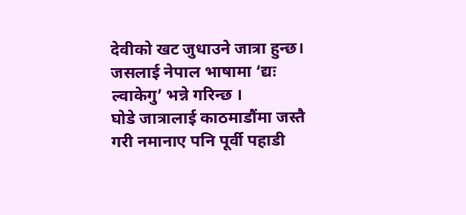देवीको खट जुधाउने जात्रा हुन्छ। जसलाई नेपाल भाषामा ‘द्यः ल्वाकेगु’ भन्ने गरिन्छ ।
घोडे जात्रालाई काठमाडौंमा जस्तै गरी नमानाए पनि पूर्वी पहाडी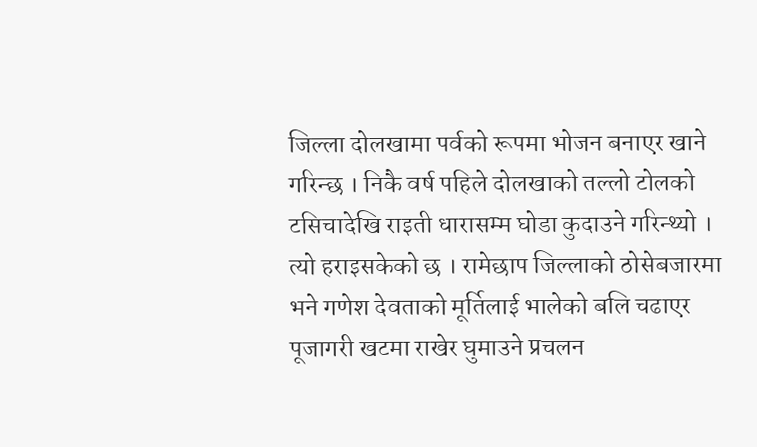जिल्ला दोलखामा पर्वको रूपमा भोजन बनाएर खाने गरिन्छ । निकै वर्ष पहिले दोलखाको तल्लो टोलको टसिचादेखि राइती धारासम्म घोडा कुदाउने गरिन्थ्यो । त्यो हराइसकेको छ । रामेछाप जिल्लाको ठोसेबजारमा भने गणेश देवताको मूर्तिलाई भालेको बलि चढाएर पूजागरी खटमा राखेर घुमाउने प्रचलन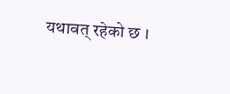यथावत् रहेको छ ।